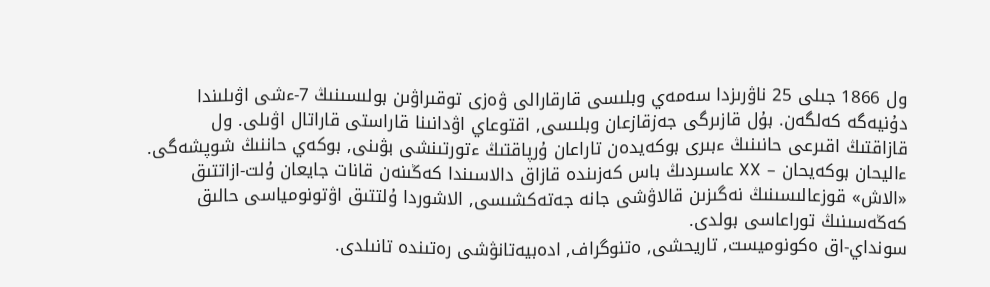ول 1866 جىلى 25 ناۋرىزدا سەمەي وبلىسى قارقارالى ۋەزى توقىراۋىن بولىسىنىڭ 7-ءشى اۋىلىندا دۇنيەگە كەلگەن. بۇل قازىرگى جەزقازعان وبلىسى, اقتوعاي اۋدانىنا قاراستى قاراتال اۋىلى. ول قازاقتىڭ اقىرعى حانىنىڭ ءبىرى بوكەيدەن تاراعان ۇرپاقتىڭ ءتورتىنشى بۋىنى, بوكەي حاننىڭ شوپشەگى.
ءاليحان بوكەيحان – XX عاسىردىڭ باس كەزىندە قازاق دالاسىندا كەڭىنەن قانات جايعان ۇلت-ازاتتىق «الاش» قوزعالىسىنىڭ نەگىزىن قالاۋشى جانە جەتەكشىسى, الاشوردا ۇلتتىق اۋتونومياسى حالىق كەڭەسىنىڭ توراعاسى بولدى.
سونداي-اق ەكونوميست, تاريحشى, ەتنوگراف, ادەبيەتانۋشى رەتىندە تانىلدى.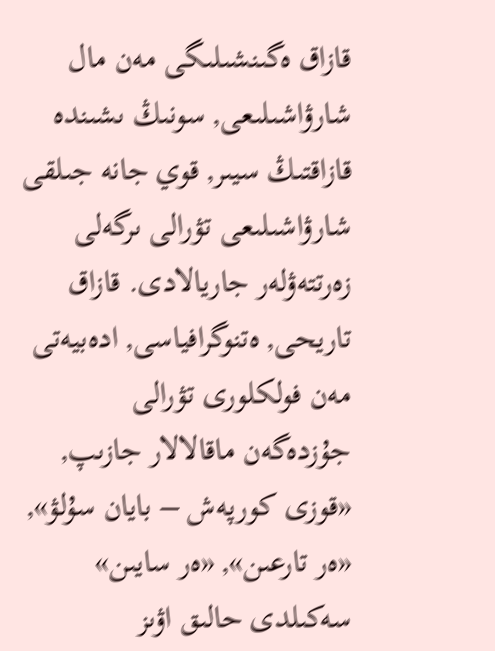قازاق ەگىنشىلىگى مەن مال شارۋاشىلىعى, سونىڭ ىشىندە قازاقتىڭ سيىر, قوي جانە جىلقى شارۋاشىلىعى تۋرالى ىرگەلى زەرتتەۋلەر جاريالادى. قازاق تاريحى, ەتنوگرافياسى, ادەبيەتى مەن فولكلورى تۋرالى جۇزدەگەن ماقالالار جازىپ, «قوزى كورپەش – بايان سۇلۋ», «ەر تارعىن», «ەر سايىن» سەكىلدى حالىق اۋىز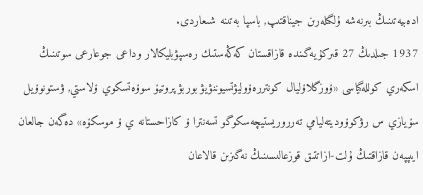ادەبيەتىنىڭ بىرنەشە ۇلگىلەرىن جيناقتىپ, باسپا بەتىنە شىعاردى.
1937 جىلدىڭ 27 قىركۇيەگىندە قازاقستان كەڭەستىك رەسپۋبليكالار وداعى جوعارعى سوتىنىڭ اسكەري كوللەگياسى «ۆوزگلاۆليال كونتررەۆوليۋتسيوننۋيۋ بوربۋ پروتيۆ سوۆەتسكوي ۆلاستي, ۋستونوۆيل سۆيازي س رۋكوۆوديتەليامي تەرروريستيچەسكوگو تسەنترا ۆ كازاحستانە ي ۆ موسكۆە» دەگەن جالعان ايىپپەن قازاقتىڭ ۇلت-ازاتتىق قوزعالىسىنىڭ نەگىزىن قالاعان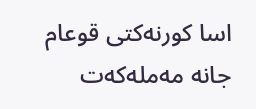اسا كورنەكتى قوعام جانە مەملەكەت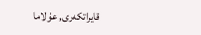قايراتكەرى, عۇلاما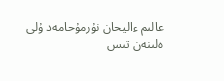عالىم ءاليحان نۇرمۇحامەد ۇلى ەلىنەن تىس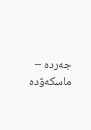جەردە – ماسكەۋدە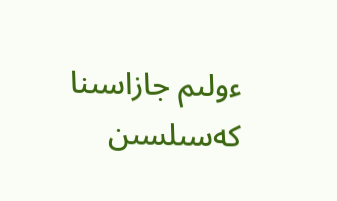ءولىم جازاسىنا كەسىلسىن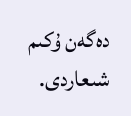دەگەن ۇكىم شىعاردى.